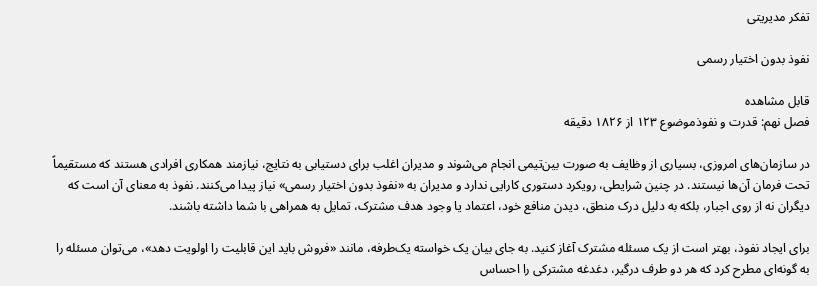تفکر مدیریتی

نفوذ بدون اختیار رسمی

قابل مشاهده
فصل نهم: قدرت و نفوذموضوع ۱۲۳ از ۱۸۲۶ دقیقه

در سازمان‌های امروزی، بسیاری از وظایف به صورت بین‌تیمی انجام می‌شوند و مدیران اغلب برای دستیابی به نتایج، نیازمند همکاری افرادی هستند که مستقیماً تحت فرمان آن‌ها نیستند. در چنین شرایطی، رویکرد دستوری کارایی ندارد و مدیران به «نفوذ بدون اختیار رسمی» نیاز پیدا می‌کنند. نفوذ به معنای آن است که دیگران نه از روی اجبار، بلکه به دلیل درک منطق، دیدن منافع خود، اعتماد یا وجود هدف مشترک، تمایل به همراهی با شما داشته باشند.

برای ایجاد نفوذ، بهتر است از یک مسئله مشترک آغاز کنید. به جای بیان یک خواسته یک‌طرفه، مانند «فروش باید این قابلیت را اولویت دهد»، می‌توان مسئله را به گونه‌ای مطرح کرد که هر دو طرف درگیر، دغدغه مشترکی را احساس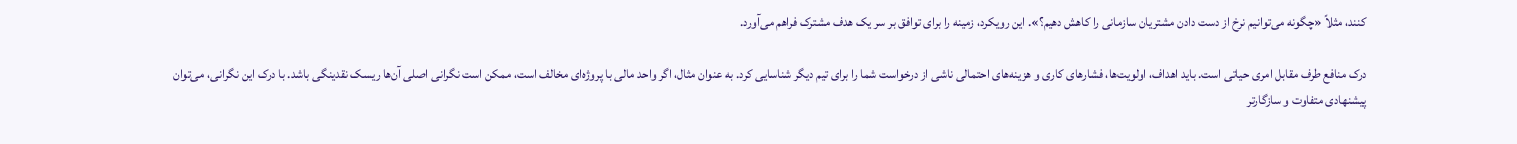کنند، مثلاً «چگونه می‌توانیم نرخ از دست دادن مشتریان سازمانی را کاهش دهیم؟». این رویکرد، زمینه را برای توافق بر سر یک هدف مشترک فراهم می‌آورد.

درک منافع طرف مقابل امری حیاتی است. باید اهداف، اولویت‌ها، فشارهای کاری و هزینه‌های احتمالی ناشی از درخواست شما را برای تیم دیگر شناسایی کرد. به عنوان مثال، اگر واحد مالی با پروژه‌ای مخالف است، ممکن است نگرانی اصلی آن‌ها ریسک نقدینگی باشد. با درک این نگرانی، می‌توان پیشنهادی متفاوت و سازگارتر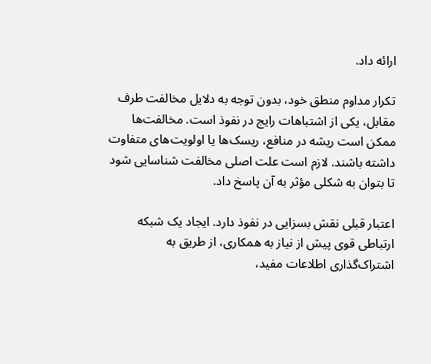ارائه داد.

تکرار مداوم منطق خود، بدون توجه به دلایل مخالفت طرف مقابل، یکی از اشتباهات رایج در نفوذ است. مخالفت‌ها ممکن است ریشه در منافع، ریسک‌ها یا اولویت‌های متفاوت داشته باشند. لازم است علت اصلی مخالفت شناسایی شود تا بتوان به شکلی مؤثر به آن پاسخ داد.

اعتبار قبلی نقش بسزایی در نفوذ دارد. ایجاد یک شبکه ارتباطی قوی پیش از نیاز به همکاری، از طریق به اشتراک‌گذاری اطلاعات مفید،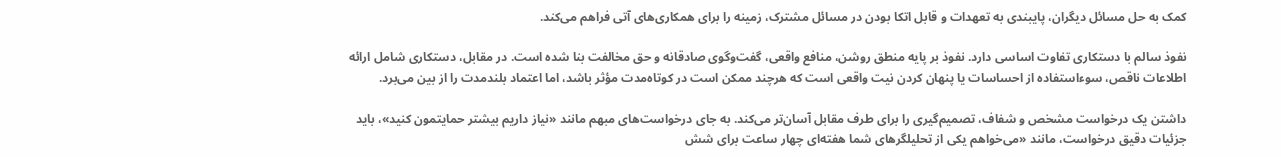کمک به حل مسائل دیگران، پایبندی به تعهدات و قابل اتکا بودن در مسائل مشترک، زمینه را برای همکاری‌های آتی فراهم می‌کند.

نفوذ سالم با دستکاری تفاوت اساسی دارد. نفوذ بر پایه منطق روشن، منافع واقعی، گفت‌وگوی صادقانه و حق مخالفت بنا شده است. در مقابل، دستکاری شامل ارائه اطلاعات ناقص، سوءاستفاده از احساسات یا پنهان کردن نیت واقعی است که هرچند ممکن است در کوتاه‌مدت مؤثر باشد، اما اعتماد بلندمدت را از بین می‌برد.

داشتن یک درخواست مشخص و شفاف، تصمیم‌گیری را برای طرف مقابل آسان‌تر می‌کند. به جای درخواست‌های مبهم مانند «نیاز داریم بیشتر حمایتمون کنید»، باید جزئیات دقیق درخواست، مانند «می‌خواهم یکی از تحلیلگرهای شما هفته‌ای چهار ساعت برای شش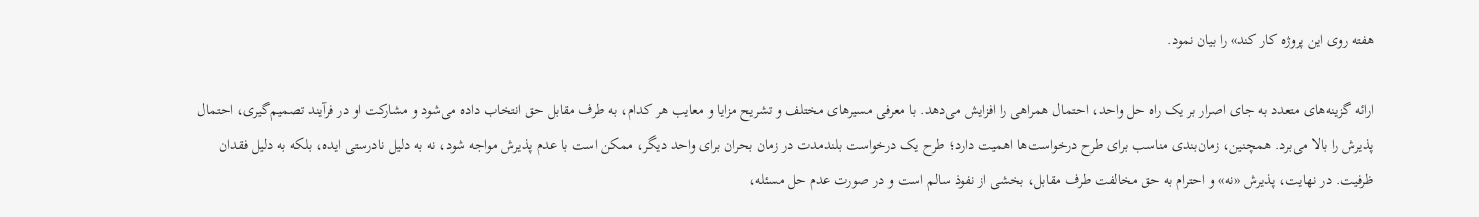هفته روی این پروژه کار کند» را بیان نمود.

ارائه گزینه‌های متعدد به جای اصرار بر یک راه حل واحد، احتمال همراهی را افزایش می‌دهد. با معرفی مسیرهای مختلف و تشریح مزایا و معایب هر کدام، به طرف مقابل حق انتخاب داده می‌شود و مشارکت او در فرآیند تصمیم‌گیری، احتمال پذیرش را بالا می‌برد. همچنین، زمان‌بندی مناسب برای طرح درخواست‌ها اهمیت دارد؛ طرح یک درخواست بلندمدت در زمان بحران برای واحد دیگر، ممکن است با عدم پذیرش مواجه شود، نه به دلیل نادرستی ایده، بلکه به دلیل فقدان ظرفیت. در نهایت، پذیرش «نه» و احترام به حق مخالفت طرف مقابل، بخشی از نفوذ سالم است و در صورت عدم حل مسئله،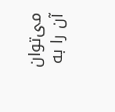می‌توان آن را به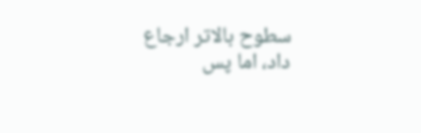سطوح بالاتر ارجاع داد، اما پس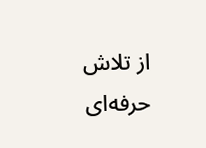از تلاش حرفه‌ای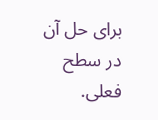برای حل آن در سطح فعلی.